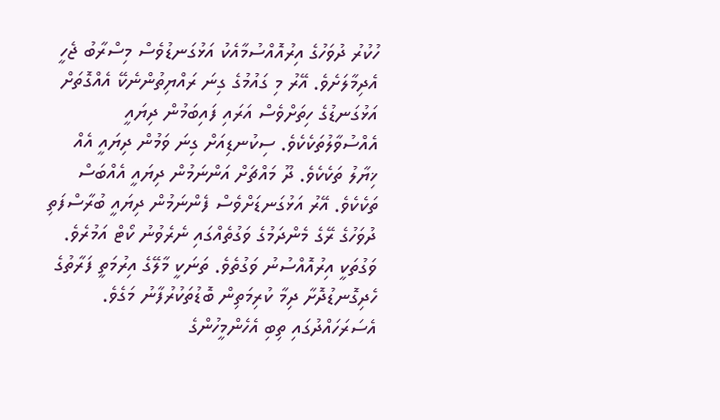ހުކުރު ދުވަހުގެ އިރުއޮއްސުމާއެކު އަޅުގަނޑުވެސް މިސްރާބު ޖެހީ އެދިމާލަށެވެ. އޭރު މި ގައުމުގެ ގިނަ ރައްޔިތުންނެކޭ އެއްގޮތަށް އަޅުގަނޑުގެ ހިތަށްވެސް އަރައި ފައިބަމުން ދިޔައީ އެއްސުވާލުތަކެކެވެ. ސިކުނޑިއަށް ގިނަ ވަމުން ދިޔައީ އެއް ޚިޔާލު ތަކެކެވެ. ދޫ މައްޗަށް އަންނަމުން ދިޔައީ އެއްބަސް ތަކެކެވެ. އޭރު އަޅުގަނޑަށްވެސް ފެންނަމުން ދިޔައީ ބުރާސްފަތި ދުވަހުގެ ރޭގެ މެންދަމުގެ ވަގުތެއްގައި ނެރެވުނު ކޯޓް އަމުރެވެ.
ވަގުތަކީ އިރުއޮއްސުނު ވަގުތެވެ. ތަނަކީ މާލޭގެ އިރުމަތީ ފަރާތުގެ ހެދިގޮނޑުދޮށާ ދިމާ ކުރިމަތިން ބޮޑުތަކުރުފާނު މަގެވެ. އެސަރަހައްދުގައި ތިބި އެހެންމީހުންގެ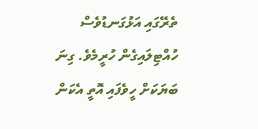ތެރޭގައި އަޅުގަނޑުވެސް ހުއްޓިލައިގެން ހުރީމެވެ. ގިނަ ބަޔަކަށް ހީވެފައި އޮތީ އެކަން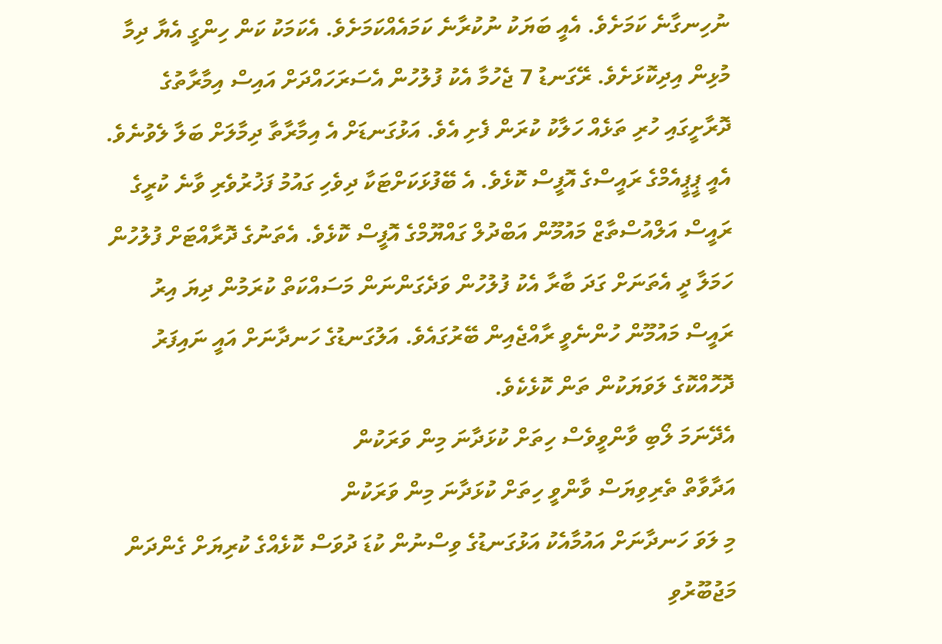ނުހިނގާނެ ކަމަށެވެ. އެއީ ބަޔަކު ނުކުރާނެ ކަމައެއްކަމަށެވެ. އެކަމަކު ކަން ހިންގީ އެޔާ ދިމާ މުޅިން އިދިކޮޅަށެވެ. ރޭގަނޑު 7 ޖެހުމާ އެކު ފުލުހުން އެސަރަހައްދަށް އައިސް އިމާރާތުގެ ދޮރާށީގައި ހުރި ތަޅެއް ހަލާކު ކުރަން ފެށި އެވެ. އަޅުގަނޑަށް އެ އިމާރާތާ ދިމާލަށް ބަލާ ލެވުނެވެ. އެއީ ޕީޕީއެމްގެ ރައީސްގެ އޮފީސް ކޮޅެވެ. އެ ބޭފުޅަކަށްޓަކާ ދިވެހި ގައުމު ފަޚުރުވެރި ވާނެ ކުރީގެ ރައީސް އަލްއުސްތާޒް މައުމޫން އަބްދުލް ގައްޔޫމްގެ އޮފީސް ކޮޅެވެ. އެތަނުގެ ދޮރާއްޓަށް ފުލުހުން ހަމަލާ ދީ އެތަނަށް ގަދަ ބާރާ އެކު ފުލުހުން ވަދެގަންނަން މަސައްކަތް ކުރަމުން ދިޔަ އިރު ރައީސް މައުމޫން ހުންނެވީ ރާއްޖެއިން ބޭރުގައެވެ. އަލުގަނޑުގެ ހަނދާނަށް އައީ ނައިފަރު ދޮހޮއްކޮގެ ލަވަޔަކުން ތަން ކޮޅެކެވެ.
އެދޭނަމަ ލޯބި ވާންވީވެސް ހިތަށް ކުޅަދާނަ މިން ވަރަކުން
އަދާވާތް ތެރިވިޔަސް ވާންވީ ހިތަށް ކުޅަދާނަ މިން ވަރަކުން
މި ލަވަ ހަނދާނަށް އައުމާއެކު އަޅުގަނޑުގެ ވިސްނުން ކުޑަ ދުވަސް ކޮޅެއްގެ ކުރިޔަށް ގެންދަން މަޖުބޫރުވި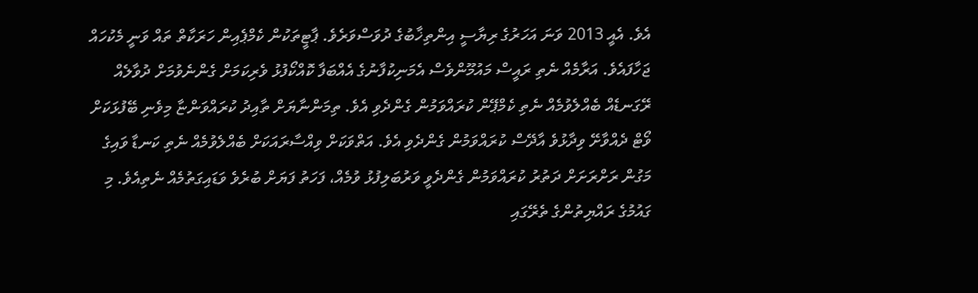އެވެ. އެއީ 2013 ވަނަ އަހަރުގެ ރިޔާސީ އިންތިޚާބުގެ ދުވަސްވަރެވެ. ޕާޓީތަކުން ކެމްޕެއިން ހަރަކާތް ތައް ވަނީ މެކުހައް ޖަހާފައެވެ. އަރާމެއް ނެތި ރައީސް މައުމޫންވެސް އެމަނިކުފާނުގެ އެއްބަފާ ކޮއްކޯފުޅު ވެރިކަމަށް ގެންނެވުމަށް ދުވާލެއް ރޭގަނޑެއް ބެއްލެވުމެއް ނެތި ކެމްޕޭން ކުރައްވަމުން ގެންދެވި އެވެ. ތިމަންނާޔަށް ތާއިދު ކުރައްވަންޏާ މިވެނި ބޭފުޅަކަށް ވޯޓް ދެއްވާށޭ ވިދާޅުވެ އާދޭސް ކުރައްވަމުން ގެންދެވި އެވެ. އަތްވަކަށް ވިއްސާރައަކަށް ބެއްލެވުމެއް ނެތި ކަނޑާ ވައިގެ މަގުން ރަށްރަށަށް ދަތުރު ކުރައްވަމުން ގެންދެވީ ވަރުބަލިފުޅު ވުމެއް، ފަހަތު ފަޔަށް ބުރެވެ ވަޑައިގަތުމެއް ނެތިއެވެ. މި ގައުމުގެ ރައްޔިތުންގެ ތެރޭގައި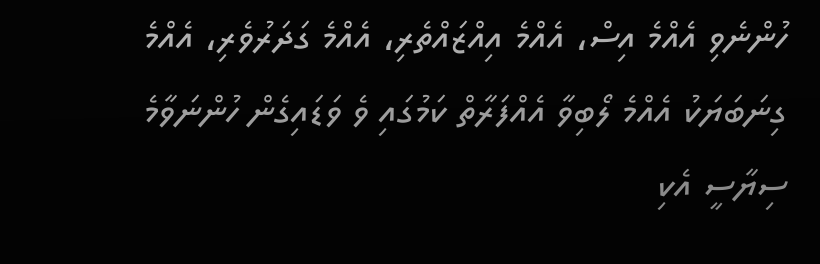ހުންނެވި އެއްމެ އިސް، އެއްމެ އިއްޒައްތެރި، އެއްމެ ގަދަރުވެރި، އެއްމެ ގިނަބަޔަކު އެއްމެ ލޯބިވާ އެއްފަރާތް ކަމުގައި ވެ ވަޑައިގެން ހުންނަވާމެ ސިޔާސީ އެކި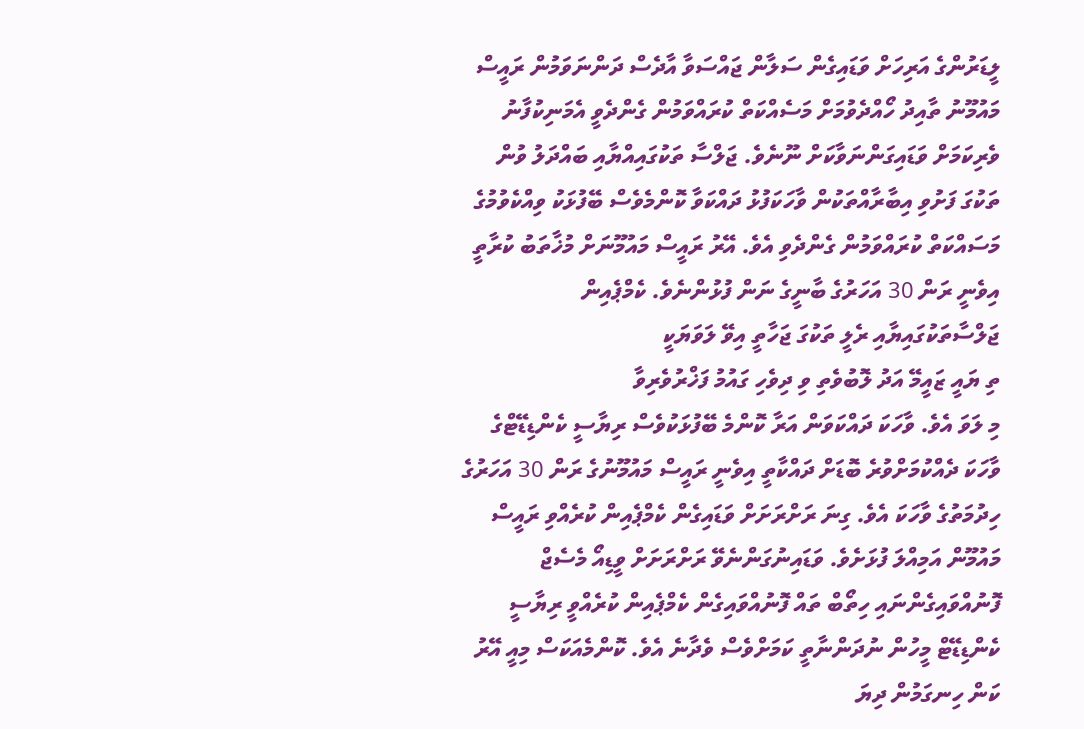ލީޑަރުންގެ އަރިހަށް ވަޑައިގެން ސަލާން ޖައްސަވާ އާދެސް ދަންނަވަމުން ރައީސް މައުމޫނު ތާއިދު ހޯއްދެވުމަށް މަސެއްކަތް ކުރައްވަމުން ގެންދެވީ އެމަނިކުފާނު ވެރިކަމަށް ވަޑައިގަންނަވާކަށް ނޫނެވެ. ޖަލްސާ ތަކުގައިއްޔާއި ބައްދަލު ވުން ތަކުގަ ފަށުވި އިބާރާއްތަކުން ވާހަކަފުޅު ދައްކަވާ ކޮންމެވެސް ބޭފުޅަކު ވިއްކެވުމުގެ މަސައްކަތް ކުރައްވަމުން ގެންދެވި އެވެ. އޭރު ރައީސް މައުމޫނަށް މުޚާތަބު ކުރާތީ އިވެނީ ރަން 30 އަހަރުގެ ބާނީގެ ނަން ފުޅުންނެވެ. ކެމްޕެއިން ޖަލްސާތަކުގައިޔާއި ރެލީ ތަކުގަ ޖަހާތީ އިވޭ ލަވަޔަކީ
ތި ޔައީ ޒައީމޭ އަދު ލޮބުވެތި ވި ދިވެހި ގައުމު ފަޚްރުވެރިވާ
މި ލަވަ އެވެ. ވާހަކަ ދައްކަވަން އަރާ ކޮންމެ ބޭފުޅަކުވެސް ރިޔާސީ ކެންޑިޑޭޓްގެ ވާހަކަ ދެއްކުމަށްވުރެ ބޮޑަށް ދައްކާތީ އިވެނީ ރައީސް މައުމޫނުގެ ރަން 30 އަހަރުގެ ހިދުމަތުގެ ވާހަކަ އެވެ. ގިނަ ރަށްރަށަށް ވަޑައިގެން ކެމްޕެއިން ކުރެއްވި ރައީސް މައުމޫން އަމިއްލަ ފުޅަށެވެ. ވަޑައިނުގަންނެވޭ ރަށްރަށަށް ވީޑިއޯ މެސެޖް ފޮނުއްވައިގެންނައި ހިތޯބް ތައް ފޮނުއްވައިގެން ކެމްޕެއިން ކުރެއްވީ ރިޔާސީ ކެންޑިޑޭޓް މީހުން ނުދަންނާތީ ކަމަށްވެސް ވެދާނެ އެވެ. ކޮންމެއަކަސް މިއީ އޭރު ކަން ހިނގަމުން ދިޔަ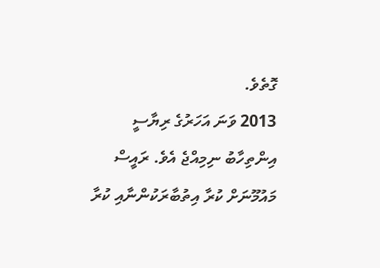ގޮތެވެ.
2013 ވަނަ އަހަރުގެ ރިޔާސީ އިންތިހާބު ނިމިއްޖެ އެވެ. ރައީސް މައުމޫނަށް ކުރާ އިތުބާރަކުންނާއި ކުރާ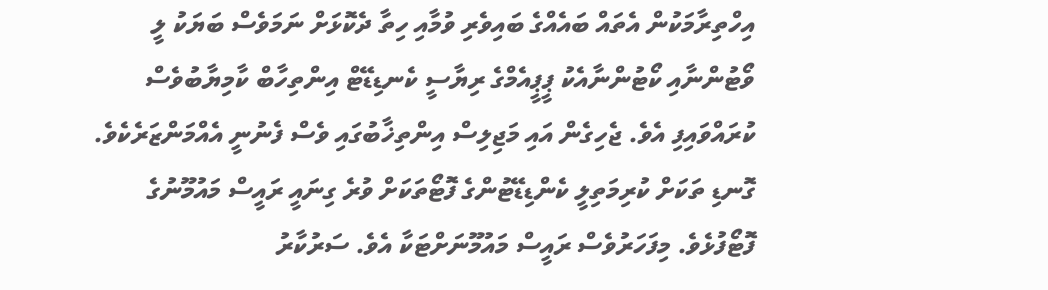އިހްތިރާމަކުން އެތައް ބައެއްގެ ބައިވެރި ވުމާއި ހިތާ ދެކޮޅަށް ނަމަވެސް ބަޔަކު ލީ ވޯޓުންނާއި ކޯޓުންނާއެކު ޕީޕީއެމްގެ ރިޔާސީ ކެނޑިޑޭޓް އިންތިހާބް ކާމިޔާބުވެސް ކުރައްވައިފި އެވެ. ޖެހިގެން އައި މަޖިލިސް އިންތިޚާބުގައި ވެސް ފެނުނީ އެއްމަންޒަރެކެވެ. ގޮނޑި ތަކަށް ކުރިމަތިލީ ކެންޑިޑޭޓުންގެ ފޮޓޯތަކަށް ވުރެ ގިނައީ ރައީސް މައުމޫނުގެ ފޮޓޯފުޅެވެ. މިފަހަރުވެސް ރައީސް މައުމޫނަށްޓަކާ އެވެ. ސަރުކާރު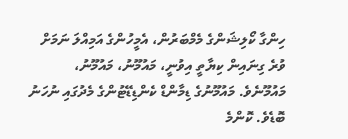ހިންގާ ކޯލިޝަންގެ މެމްބަރުން، އެމީހުންގެ އަމިއްލަ ނަމަށް ވުރެ ގިނައިން ކިޔާތީ އިވުނީ، މައުމޫނު، މައުމޫނު، މައުމޫނެވެ. މައުމޫނުގެ ޑިމާންޑް ކެންޑިޑޭޓުންގެ މެދުގައި ނުހަނު ބޮޑެވެ. ކޮންމެ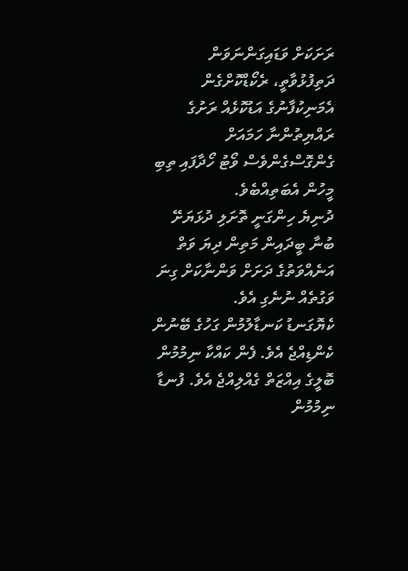ރަށަކަށް ވަޑައިގަންނަވަން ދަތިފުޅުވާތީ، ރެކޯޑްކޮށްގެން އެމަނިކުފާނުގެ އަޑުކޮޅެއް ރަށުގެ ރައްޔިތުންނާ ހަމައަށް ގެންގޮސްގެންވެސް ވޯޓު ހޯދާފައި ތިބި މީހުން އެބަތިއްބެވެ.
ދުނިޔެ ހިންގަނީ ތޮށަލި ދުޅަޔަށޭ ބުނާ ބީދައިން މަތިން ދިޔަ ވަތް އަނެއްވަތުގެ ދަށަށް ވަންނާކަށް ގިނަ ވަގުތެއް ނުނެގި އެވެ.
ކެޔޮގަނޑު ކަނޑާލުމުން ގަހުގެ ބޭނުން ކެންޑިއްޖެ އެވެ. ފެން ކައްކާ ނިމުމުން ބޮލީގެ އިއްޒަތް ގެއްލިއްޖެ އެވެ. ފުނޑާ ނިމުމުން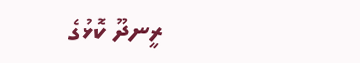ރީނދޫ ކޮޅުގެ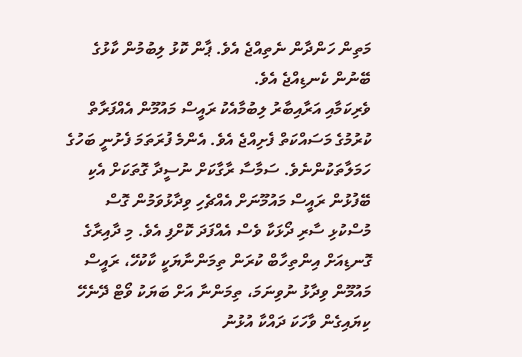މަތިން ހަންދާން ނެތިއްޖެ އެވެ. ޕާން ކޮޅު ލިބުމުން ކާޅުގެ ބޭނުން ކެނޑިއްޖެ އެވެ.
ވެރިކަމާއި އަރާއިބާރު ލިބުމާއެކު ރައީސް މައުމޫން އެއްފަރާތް ކުރުމުގެ މަސައްކަތް ފެށިއްޖެ އެވެ. އެންމެ ފުރަތަމަ ފެށުނީ ބަހުގެ ހަމަލާތަކުންނެވެ. ސަމާސާ ރާގާކަށް ނުސީދާ ގޮތަކަށް އެކި ބޭފުޅުން ރައީސް މައުމޫނަށް އެއްޗެހި ވިދާޅުވަމުން ގޮސް މުސްކުޅި ސާރި ދޯޅަކާ ވެސް އެއްފަދަ ކޮށްފި އެވެ. މި ދާއިރާގެ ގޮނޑިއަށް އިންތިހާބް ކުރަން ތިމަންނާޔަކީ ކާކުހޭ، ރައީސް މައުމޫން ވިދާޅު ނުވިނަމަ، ތިމަންނާ އަށް ބަޔަކު ވޯޓް ދޭނެހޭ ކިޔައިގެން ވާހަކަ ދައްކާ އުޅުނު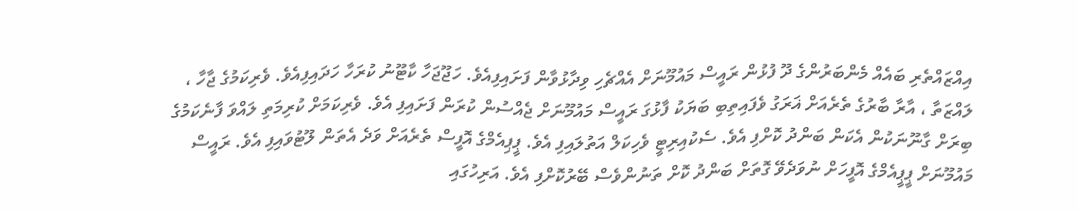އިއްޒައްތެރި ބައެއް މެންބަރުންގެ ދޫ ފުޅުން ރައީސް މައުމޫނަށް އެއްޗެހި ވިދާޅުވާން ފަށައިފިއެވެ. ހަޖޫޖަހާ ކާޓޫނު ކުރަހާ ހަދައިފިއެވެ. ވެރިކަމުގެ ޖާހާ ، ލައްޒަތާ ، އާރާ ބާރުގެ ތެރެއަށް ޣަރަގު ވެފައިތިބި ބަޔަކު ފާޅުގަ ރައީސް މައުމޫނަށް ޖެއްސުން ކުރަން ފަށައިފި އެވެ. ވެރިކަމަށް ކުރިމަތި ލައްވަ ފާނެކަމުގެ ބިރަށް ގާނޫނަކުން އެކަން ބަންދު ކޮށްފި އެވެ. ސެކުއިރިޓީ ވެހިކަލް އަތުލައިފި އެވެ. ޕީޕިއެމްގެ އޮފީސް ތެރެއަށް ވަދެ އެތަން ލޫޓުވައިފި އެވެ. ރައީސް މައުމޫނަށް ޕީޕީއެމްގެ އޮފީހަށް ނުވަދެވޭ ގޮތަށް ބަންދު ކޮށް ތަނުންވެސް ބޭރުކޮށްފި އެވެ. އަރިހުގައި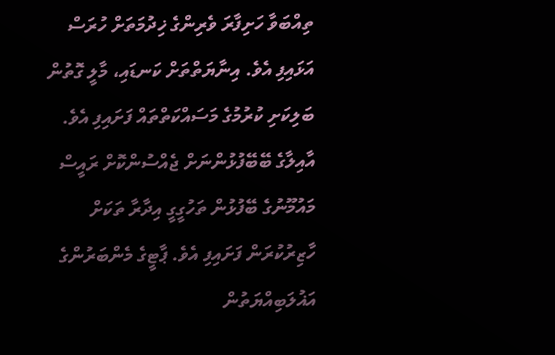ތިއްބަވާ ހަށިފާރަ ވެރިންގެ ޚިދުމަތަށް ހުރަސް އަޅައިފި އެވެ. އިނާޔަތްތަށް ކަނޑައި، މާލީ ގޮތުން ބަލިކަށި ކުރުމުގެ މަސައްކަތްތައް ފަށައިފި އެވެ. އާއިލާގެ ބޭބޭފުޅުންނަށް ޖެއްސުންކޮށް ރައީސް މައުމޫނުގެ ބޭފުޅުން ތަހުގީގީ އިދާރާ ތަކަށް ހާޒިރުކުރަން ފަށައިފި އެވެ. ޕާޓީގެ މެންބަރުންގެ އަޣުލަބިއްޔަތުން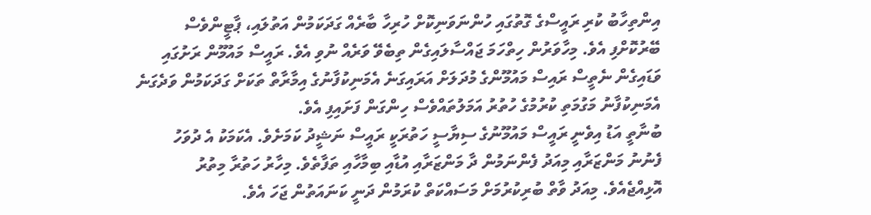އިންތިހާބު ކުރި ރައީސްގެ ގޮތުގައި ހުންނަވަނިކޮށް ހުރިހާ ބާރެއް ގަދަކަމުން އަތުލައި، ޕާޓީންވެސް ބޭރުކޮށްފި އެވެ. މިހާވަރުން ހިތްހަމަ ޖައްސާލައިގެން ތިބެވޭ ވަރެއް ނުވި އެވެ. ރައީސް މައުމޫން ރަށުގައި ވަޑައިގެން ނެތީސް ރައިސް މައުމޫންގެ މުދަލަށް އަރައިގަނެ އެމަނިކުފާނުގެ އިމާރާތް ތަކަށް ގަދަކަމުން ވަދެގަނެ އެމަނިކުފާނު މަގުމަތި ކުރުމުގެ ހުތުރު އަމަލުތައްވެސް ހިންގަން ފަށައިފި އެވެ.
ބުނާތީ އަޑު އިވެނީ ރައީސް މައުމޫނުގެ ސިޔާސީ ހަތުރަކީ ރައީސް ނަޝީދު ކަމަށެވެ. އެކަމަކު އެ ދުވަހު ފެނުނު މަންޒަރާއި މިއަދު ފެންނަމުން ދާ މަންޒަރާއި އުޑާއި ބިމާހާއި ތަފާތެވެ. މިހާރު ހަތުރާ މިތުރު އޮޅިއްޖެއެވެ. މިއަދު ވާތް ބުރިކުރުމަށް މަސައްކަތް ކުރަމުން ދަނީ ކަނައަތުން ޖަހަ އެވެ.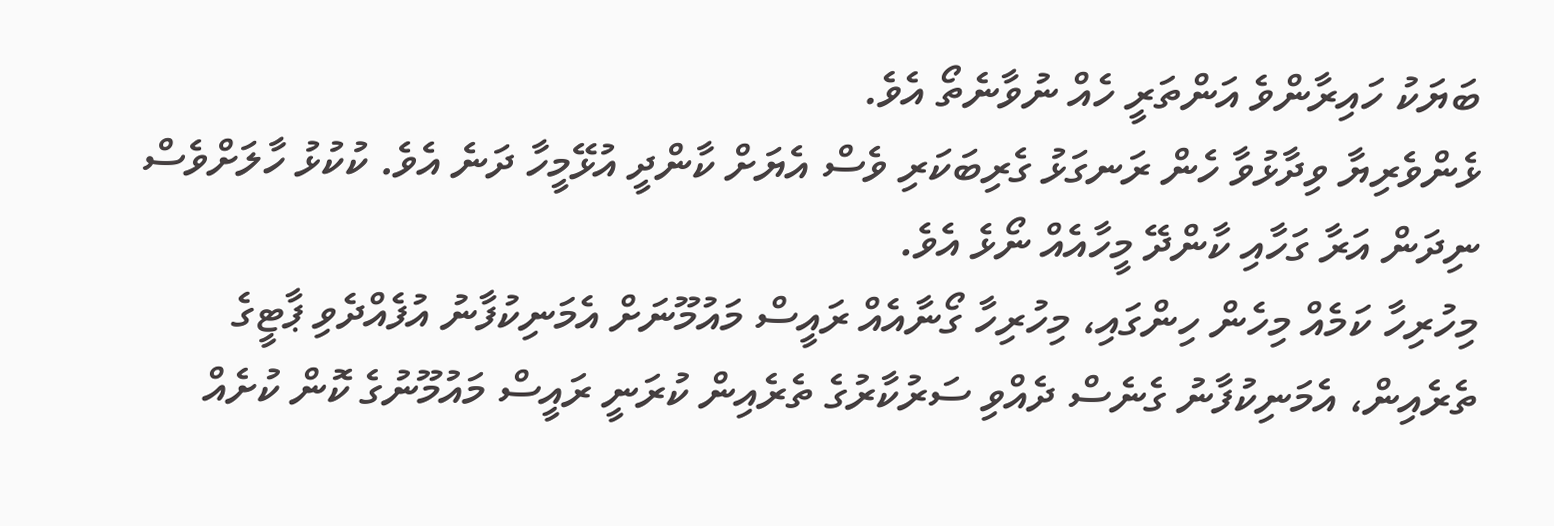ބަޔަކު ހައިރާންވެ އަންތަރީ ހެއް ނުވާނެތޯ އެވެ.
ޅެންވެރިޔާ ވިދާޅުވާ ހެން ރަނގަޅު ގެރިބަކަރި ވެސް އެޔަށް ކާންދީ އުޅޭމީހާ ދަނެ އެވެ. ކުކުޅު ހާލަށްވެސް ނިދަން އަރާ ގަހާއި ކާންދޭ މީހާއެއް ނޯޅެ އެވެ.
މިހުރިހާ ކަމެއް މިހެން ހިންގައި، މިހުރިހާ ގޯނާއެއް ރައީސް މައުމޫނަށް އެމަނިކުފާނު އުފެއްދެވި ޕާޓީގެ ތެރެއިން، އެމަނިކުފާނު ގެނެސް ދެއްވި ސަރުކާރުގެ ތެރެއިން ކުރަނީ ރައީސް މައުމޫނުގެ ކޮން ކުށެއް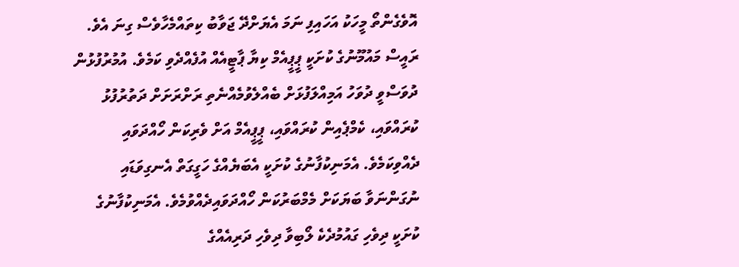އޮވެގެންތޯ މީހަކު އަހައިފި ނަމަ އެޔަށްދޭ ޖަވާބު ކިތައްމެހާވެސް ގިނަ އެވެ.
ރައީސް މައުމޫނުގެ ކުށަކީ ޕީޕީއެމް ކިޔާ ޕާޓީއެއް އުފެއްދެވި ކަމެވެ. އުމުރުފުޅުން ދުވަސްވީ ދުވަހު އަމިއްލަފުޅަށް ބެއްލެވުމެއްނެތި ރަށްރަށަށް ދަތުރުފުޅު ކުރައްވައި، ކެމްޕެއިން ކުރައްވައި، ޕީޕީއެމް އަށް ވެރިކަން ހޯއްދަވައި ދެއްވިކަމެވެ. އެމަނިކުފާނުގެ ކުށަކީ އެބަޔެއްގެ ހަގީގަތް އެނގިވަޑައި ނުގަންނަވާ ބަޔަކަށް މެމްބަރުކަން ހޯއްދަވައިދެއްވުމެވެ. އެމަނިކުފާނުގެ ކުށަކީ ދިވެހި ގައުމުދެކެ ލޯބިވާ ދިވެހި ދަރިއެއްގެ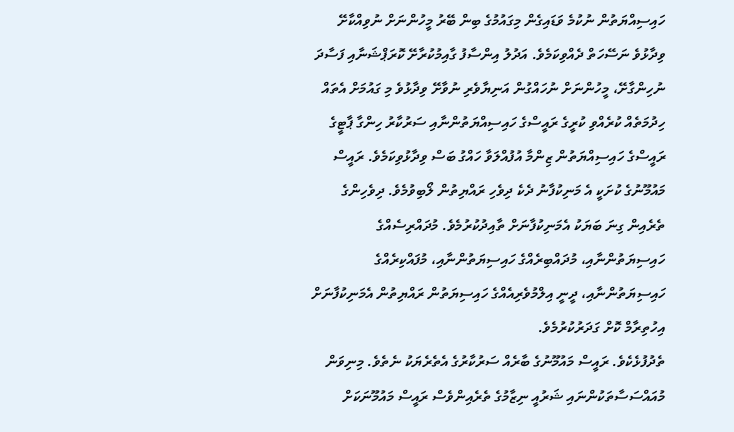ހައިސިއްޔަތުން ނުކުމެ ވަޑައިގެން މިގައުމުގެ ބިން ބޭރު މީހުންނަށް ނުވިއްކާށޭ ވިދާޅުވެ ނަސޭހަތް ދެއްވިކަމެވެ. އަދުލު އިންސާފު ގާއިމުކުރާށޭ ކޮރަޕްޝަނާއި ފަސާދަ ނުހިންގާށޭ، މީހުންނަށް ނުހައްގުން އަނިޔާވެރި ނުވާށޭ ވިދާޅުވެ މި ގައުމަށް އެތައް ހިދުމަތެއް ކުރެއްވި ކުރީގެ ރައީސްގެ ހައިސިއްޔަތުންނާއި ސަރުކާރު ހިންގާ ޕާޓީގެ ރައީސްގެ ހައިސިއްޔަތުން ޒިންމާ އުފުއްލަވާ ހައްގު ބަސް ވިދާޅުވިކަމެވެ. ރައީސް މައުމޫނުގެ ކުށަކީ އެ މަނިކުފާނު ދެކެ ދިވެހި ރައްޔިތުން ލޯބިވުމެވެ. ދިވެހިންގެ ތެރެއިން ގިނަ ބަޔަކު އެމަނިކުފާނަށް ތާއިދުކުރުމެވެ. މުދައްރިސެއްގެ ހައިސިޔަތުންނާއި، މުދައްބިރެއްގެ ހައިސިޔަތުންނާއި، މުފައްކިރެއްގެ ހައިސިޔަތުންނާއި، ދީނީ އިލްމުވެރިއެއްގެ ހައިސިޔަތުން ރައްޔިތުން އެމަނިކުފާނަށް އިހުތިރާމް ކޮށް ގަދަރުކުރުމެވެ.
ތެދުފުޅެކެވެ. ރައީސް މައުމޫނުގެ ބާރެއް ސަރުކާރުގެ އެތެރެޔަކު ނެތެވެ. މިނިވަން މުއައްސަސާތަކުންނައި ޝަރުއީ ނިޒާމުގެ ތެރެއިންވެސް ރައީސް މައުމޫނަކަށް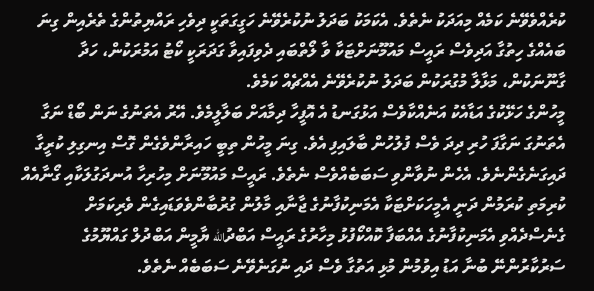ކުރެއްވެވޭނެ ކަމެއް މިއަދަކު ނެތެވެ. އެކަމަކު ބަދަލު ނުކުރެވޭނެ ހަގީގަތަކީ ދިވެހި ރައްޔިތުންގެ ތެރެއިން ގިނަ ބައެއްގެ ހިތުގާ އަދިވެސް ރައީސް މައުމޫނަށްޓަކާ ވާ ލޯތްބައި ދެވިފައިވާ ގަދަރަކީ ކޯޓު އަމުރަކުން، ހަދާ ގާނޫނަކުން، މަޅާލާ މުގުރަކުން ބަދަލު ނުކުރެވޭނެ އެއްޗެއް ކަމެވެ.
މީހުންގެ ހަޅޭކުގެ އަޑާއެކު އަނެއްކާވެސް އަޅުގަނޑު އެ އޮފީހާ ދިމާއަށް ބަލާލީމެވެ. އޭރު އެތަނުގެ ނަން ބޯޑް ނަގާ އެތަނުގަ ނަގާފަ ހުރި ދިދަ ވެސް ފުލުހުން ބާލައިފި އެވެ. ގިނަ މީހުން ތިބީ ހައިރާންވެގެން ގޮސް އިނގިލި ކުރީގާ ދައިގަނެގެންނެވެ. އެހެން ނުވާންވި ސަބަބެއްވެސް ނެތެވެ. ރައީސް މައުމޫނަށް މިހުރިހާ އުނދަގުލަކާއި ގޯނާއެއް ކުރިމަތި ކުރަމުން ދަނީ އެމީހަކަށްޓަކާ އެމަނިކުފާނުގެ ޖާނާއި މާލުން ގުރުބާންވެވަޑައިގެން ވެރިކަމަށް ގެނެސްދެއްވި އެމަނިކުފާނުގެ އެއްބަފާ ކޮއްކޯފުޅު މިހާރުގެ ރައީސް އަބްދުالله ޔާމީން އަބްދުލް ގައްޔޫމުގެ ސަރުކާރުންނޭ ބުނާ އަޑު އިވުމުން މުޅި އަތުގާ ވެސް ދައި ނުގަނެވޭނެ ސަބަބެއް ނެތެވެ.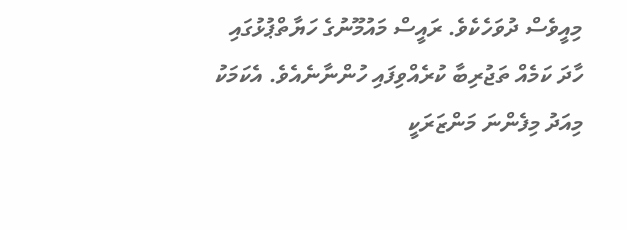މިއީވެސް ދުވަހެކެވެ. ރައީސް މައުމޫނުގެ ހަޔާތްޕުޅުގައި ހާދަ ކަމެއް ތަޖުރިބާ ކުރެއްވިފައި ހުންނާނެއެވެ. އެކަމަކު މިއަދު މިފެންނަ މަންޒަރަކީ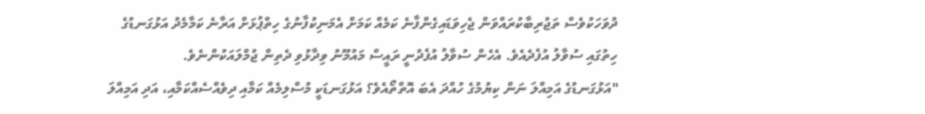ދުވަހަކުވެސް ތަޖުރިބާކުރައްވަން ޖެހިވަޑައިގެންފާނެ ކަމެއް ކަމަށް އެމަނިކުފާނުގެ ހިތްޕުޅަށް އަރާނެ ކަމާމެދު އަޅުގަނޑުގެ ހިތުގައި ސުވާލު އުފެދެއެވެ. އެހެން ސުވާލު އުފެދުނީ ރައީސް މައުމޫނު ވިދާޅުވި ދެތިން ޖުމްލައަކުންނެވެ.
"އަޅުގަނޑުގެ އަމިއްލަ ނަން ކިޔުމުގެ ހުއްދަ އެބަ އޮތްތޯއެވެ؟ އަޅުގަނޑަކީ މުސްލިމެއް ކަމާއި ދިވެއްސެއްކަމާއި، އަދި އަމިއްލަ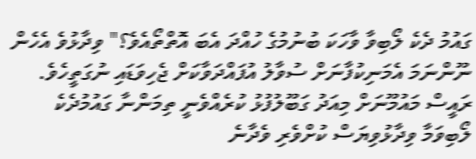ގައުމު ދެކެ ލޯބިވާ ވާހަކަ ބުނުމުގެ ހުއްދަ އެބަ އޮތްތޯއެވެ؟" ވިދާޅުވެ އެހެން ނޫންނަމަ އެމަނިކުފާނަށް ސުވާލު އުފައްދަވާކަށް ޖެހިވަޑައި ނުގަތީހެވެ. ރައީސް މައުމޫނަށް މިއަދު ގަބޫލުފުޅު ކުރެއްވެނީ ތިމަންނާ ގައުމުދެކެ ލޯބިވަމާ ވިދާޅުވިޔަސް ކުށްވެރި ވެދާނެ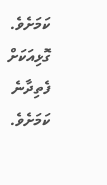ކަމަށެވެ. ގޮޅިއަކަށް ފެތިދާނެ ކަމަށެވެ.